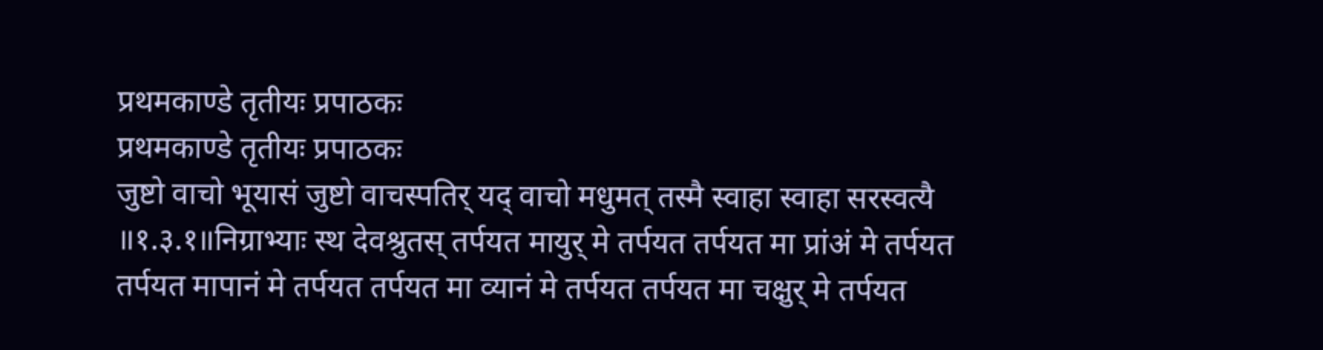प्रथमकाण्डे तृतीयः प्रपाठकः
प्रथमकाण्डे तृतीयः प्रपाठकः
जुष्टो वाचो भूयासं जुष्टो वाचस्पतिर् यद् वाचो मधुमत् तस्मै स्वाहा स्वाहा सरस्वत्यै
॥१.३.१॥निग्राभ्याः स्थ देवश्रुतस् तर्पयत मायुर् मे तर्पयत तर्पयत मा प्रांअं मे तर्पयत तर्पयत मापानं मे तर्पयत तर्पयत मा व्यानं मे तर्पयत तर्पयत मा चक्षुर् मे तर्पयत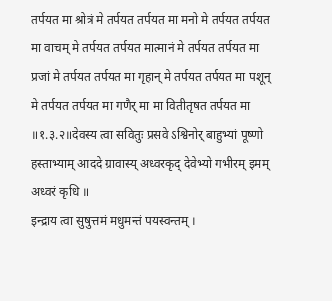तर्पयत मा श्रोत्रं मे तर्पयत तर्पयत मा मनो मे तर्पयत तर्पयत मा वाचम् मे तर्पयत तर्पयत मात्मानं मे तर्पयत तर्पयत मा प्रजां मे तर्पयत तर्पयत मा गृहान् मे तर्पयत तर्पयत मा पशून् मे तर्पयत तर्पयत मा गणैर् मा मा वितीतृषत तर्पयत मा
॥१.३.२॥देवस्य त्वा सवितुः प्रसवे ऽश्विनोर् बाहुभ्यां पूष्णो हस्ताभ्याम् आददे ग्रावास्य् अध्वरकृद् देवेभ्यो गभीरम् इमम् अध्वरं कृधि ॥
इन्द्राय त्वा सुषुत्तमं मधुमन्तं पयस्वन्तम् ।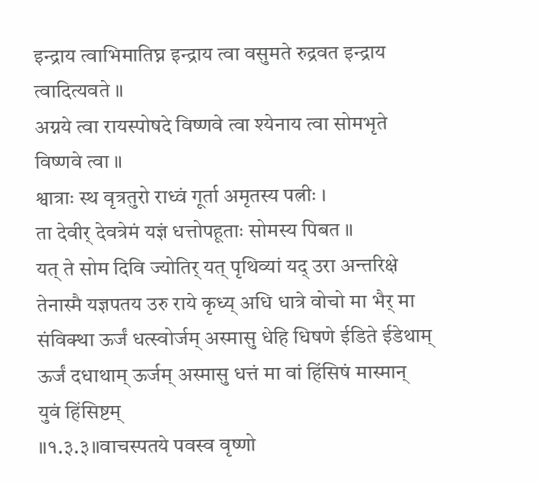इन्द्राय त्वाभिमातिघ्न इन्द्राय त्वा वसुमते रुद्रवत इन्द्राय त्वादित्यवते ॥
अग्नये त्वा रायस्पोषदे विष्णवे त्वा श्येनाय त्वा सोमभृते विष्णवे त्वा ॥
श्वात्राः स्थ वृत्रतुरो राध्वं गूर्ता अमृतस्य पत्नीः ।
ता देवीर् देवत्रेमं यज्ञं धत्तोपहूताः सोमस्य पिबत ॥
यत् ते सोम दिवि ज्योतिर् यत् पृथिव्यां यद् उरा अन्तरिक्षे तेनास्मै यज्ञपतय उरु राये कृध्य् अधि धात्रे वोचो मा भैर् मा संविक्था ऊर्जं धत्स्वोर्जम् अस्मासु धेहि धिषणे ईडिते ईडेथाम् ऊर्जं दधाथाम् ऊर्जम् अस्मासु धत्तं मा वां हिंसिषं मास्मान् युवं हिंसिष्टम्
॥१.३.३॥वाचस्पतये पवस्व वृष्णो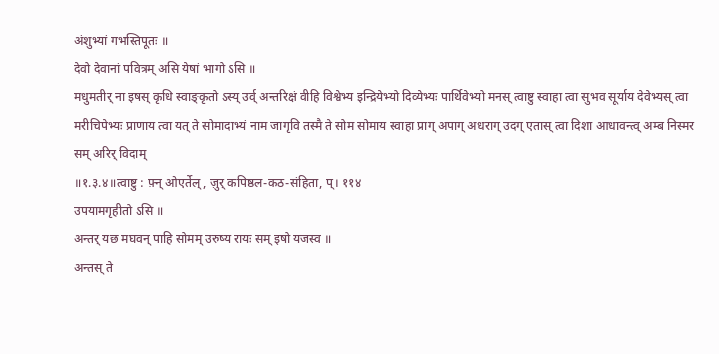अंशुभ्यां गभस्तिपूतः ॥
देवो देवानां पवित्रम् असि येषां भागो ऽसि ॥
मधुमतीर् ना इषस् कृधि स्वाङ्कृतो ऽस्य् उर्व् अन्तरिक्षं वीहि विश्वेभ्य इन्द्रियेभ्यो दिव्येभ्यः पार्थिवेभ्यो मनस् त्वाष्टु स्वाहा त्वा सुभव सूर्याय देवेभ्यस् त्वा मरीचिपेभ्यः प्राणाय त्वा यत् ते सोमादाभ्यं नाम जागृवि तस्मै ते सोम सोमाय स्वाहा प्राग् अपाग् अधराग् उदग् एतास् त्वा दिशा आधावन्त्व् अम्ब निस्मर सम् अरिर् विदाम्
॥१.३.४॥त्वाष्टु : फ़्न् ओएर्तेल्, ज़ुर् कपिष्ठल-कठ-संहिता, प्। ११४
उपयामगृहीतो ऽसि ॥
अन्तर् यछ मघवन् पाहि सोमम् उरुष्य रायः सम् इषो यजस्व ॥
अन्तस् ते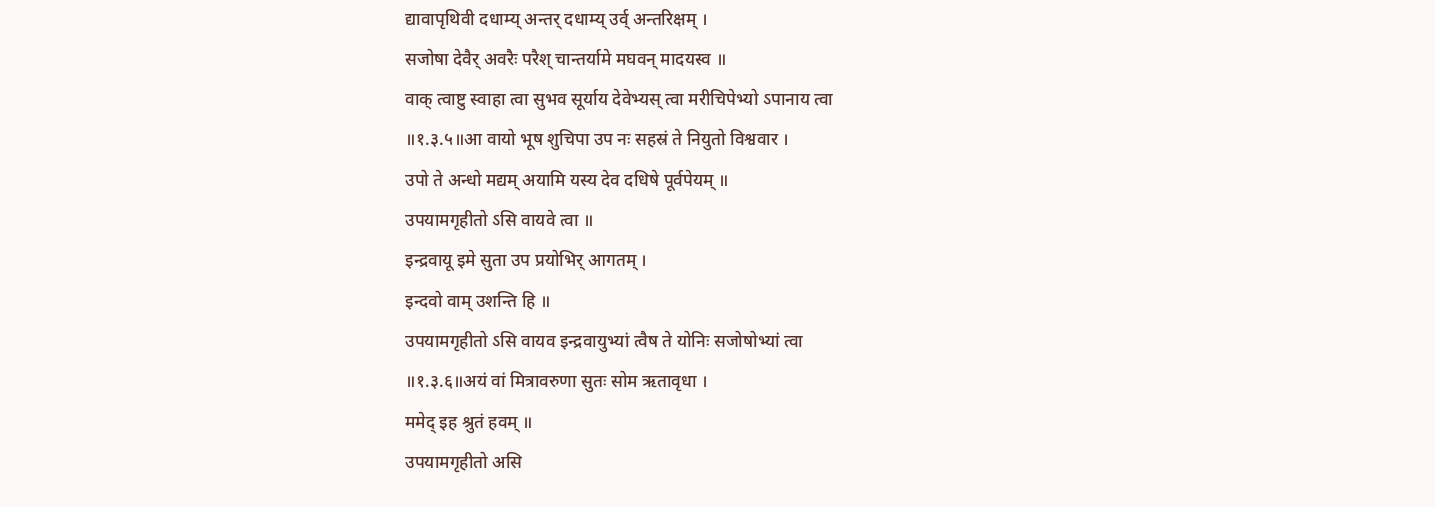द्यावापृथिवी दधाम्य् अन्तर् दधाम्य् उर्व् अन्तरिक्षम् ।
सजोषा देवैर् अवरैः परैश् चान्तर्यामे मघवन् मादयस्व ॥
वाक् त्वाष्टु स्वाहा त्वा सुभव सूर्याय देवेभ्यस् त्वा मरीचिपेभ्यो ऽपानाय त्वा
॥१.३.५॥आ वायो भूष शुचिपा उप नः सहस्रं ते नियुतो विश्ववार ।
उपो ते अन्धो मद्यम् अयामि यस्य देव दधिषे पूर्वपेयम् ॥
उपयामगृहीतो ऽसि वायवे त्वा ॥
इन्द्रवायू इमे सुता उप प्रयोभिर् आगतम् ।
इन्दवो वाम् उशन्ति हि ॥
उपयामगृहीतो ऽसि वायव इन्द्रवायुभ्यां त्वैष ते योनिः सजोषोभ्यां त्वा
॥१.३.६॥अयं वां मित्रावरुणा सुतः सोम ऋतावृधा ।
ममेद् इह श्रुतं हवम् ॥
उपयामगृहीतो असि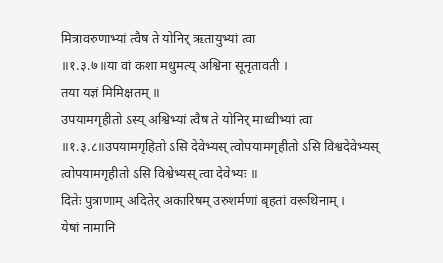मित्रावरुणाभ्यां त्वैष ते योनिर् ऋतायुभ्यां त्वा
॥१.३.७॥या वां कशा मधुमत्य् अश्विना सूनृतावती ।
तया यज्ञं मिमिक्षतम् ॥
उपयामगृहीतो ऽस्य् अश्विभ्यां त्वैष ते योनिर् माध्वीभ्यां त्वा
॥१.३.८॥उपयामगृहितो ऽसि देवेभ्यस् त्वोपयामगृहीतो ऽसि विश्वदेवेभ्यस् त्वोपयामगृहीतो ऽसि विश्वेभ्यस् त्वा देवेभ्यः ॥
दितेः पुत्राणाम् अदितेर् अकारिषम् उरुशर्मणां बृहतां वरूथिनाम् ।
येषां नामानि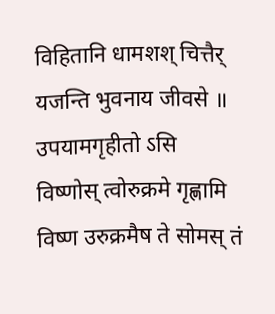विहितानि धामशश् चित्तैर् यजन्ति भुवनाय जीवसे ॥
उपयामगृहीतो ऽसि विष्णोस् त्वोरुक्रमे गृह्णामि विष्ण उरुक्रमैष ते सोमस् तं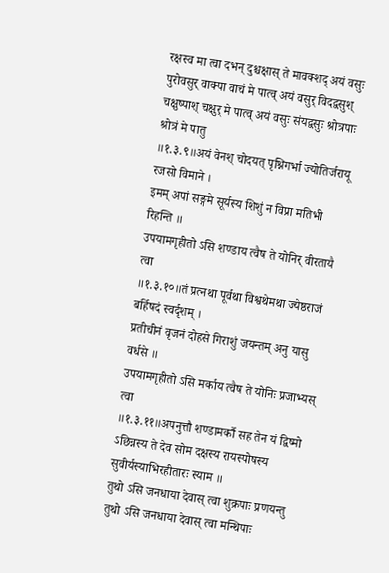रक्षस्व मा त्वा दभन् दुश्चक्षास् ते मावक्शद् अयं वसुः पुरोवसुर् वाक्पा वाचं मे पात्व् अयं वसुर् विदद्वसुश् चक्षुष्पाश् चक्षुर् मे पात्व् अयं वसुः संयद्वसुः श्रोत्रपाः श्रोत्रं मे पातु
॥१.३.९॥अयं वेनश् चोदयत् पृश्निगर्भा ज्योतिर्जरायू रजसो विमाने ।
इमम् अपां सङ्गमे सूर्यस्य शिशुं न विप्रा मतिभी रिहन्ति ॥
उपयामगृहीतो ऽसि शण्डाय त्वैष ते योनिर् वीरतायै त्वा
॥१.३.१०॥तं प्रत्नथा पूर्वथा विश्वथेमथा ज्येष्ठराजं बर्हिषदं स्वर्दृशम् ।
प्रतीचीनं वृजनं दोहसे गिराशुं जयन्तम् अनु यासु वर्धसे ॥
उपयामगृहीतो ऽसि मर्काय त्वैष ते योनिः प्रजाभ्यस् त्वा
॥१.३.११॥अपनुत्तौ शण्डामर्कौ सह तेन यं द्विष्मो ऽछिन्नस्य ते देव सोम दक्षस्य रायस्पोषस्य सुवीर्यस्याभिरहीतारः स्याम ॥
तुथो ऽसि जनधाया देवास् त्वा शुक्रपाः प्रणयन्तु तुथो ऽसि जनधाया देवास् त्वा मन्थिपाः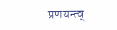प्रणयन्त्व्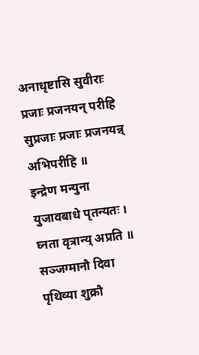अनाधृष्टासि सुवीराः प्रजाः प्रजनयन् परीहि सुप्रजाः प्रजाः प्रजनयन्न् अभिपरीहि ॥
इन्द्रेण मन्युना युजावबाधे पृतन्यतः ।
घ्नता वृत्रान्य् अप्रति ॥
सञ्जग्मानौ दिवा पृथिव्या शुक्रौ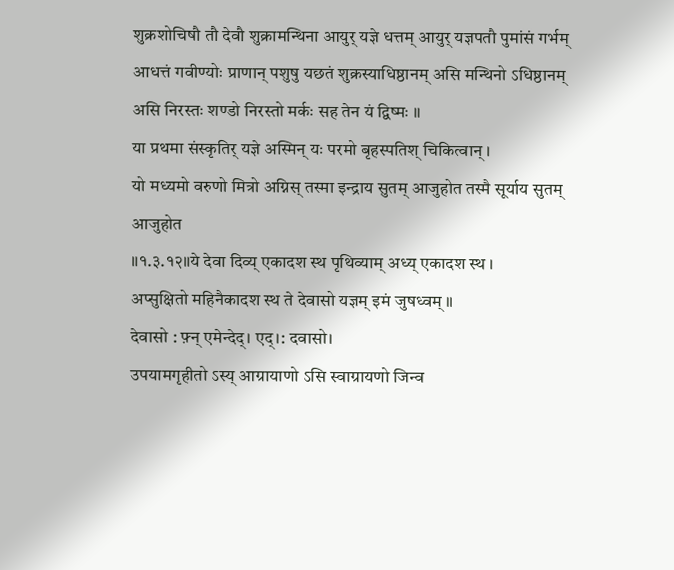शुक्रशोचिषौ तौ देवौ शुक्रामन्थिना आयुर् यज्ञे धत्तम् आयुर् यज्ञपतौ पुमांसं गर्भम् आधत्तं गवीण्योः प्राणान् पशुषु यछतं शुक्रस्याधिष्ठानम् असि मन्थिनो ऽधिष्ठानम् असि निरस्तः शण्डो निरस्तो मर्कः सह तेन यं द्विष्मः ॥
या प्रथमा संस्कृतिर् यज्ञे अस्मिन् यः परमो बृहस्पतिश् चिकित्वान् ।
यो मध्यमो वरुणो मित्रो अग्निस् तस्मा इन्द्राय सुतम् आजुहोत तस्मै सूर्याय सुतम् आजुहोत
॥१.३.१२॥ये देवा दिव्य् एकादश स्थ पृथिव्याम् अध्य् एकादश स्थ ।
अप्सुक्षितो महिनैकादश स्थ ते देवासो यज्ञम् इमं जुषध्वम् ॥
देवासो : फ़्न् एमेन्देद्। एद्।: दवासो।
उपयामगृहीतो ऽस्य् आग्रायाणो ऽसि स्वाग्रायणो जिन्व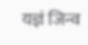यज्ञं जिन्व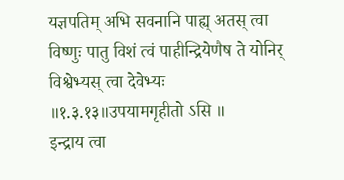यज्ञपतिम् अभि सवनानि पाह्य् अतस् त्वा विष्णुः पातु विशं त्वं पाहीन्द्रियेणैष ते योनिर् विश्वेभ्यस् त्वा देवेभ्यः
॥१.३.१३॥उपयामगृहीतो ऽसि ॥
इन्द्राय त्वा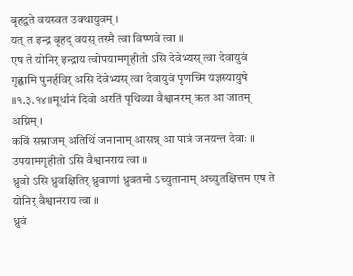बृहद्वते वयस्वत उक्थायुवम् ।
यत् त इन्द्र बृहद् वयस् तस्मै त्वा विष्णवे त्वा ॥
एष ते योनिर् इन्द्राय त्वोपयामगृहीतो ऽसि देवेभ्यस् त्वा देवायुवं गृह्णामि पुनर्हविर् असि देवेभ्यस् त्वा देवायुवं पृणच्मि यज्ञस्यायुषे
॥१.३.१४॥मूर्धानं दिवो अरतिं पृथिव्या वैश्वानरम् ऋत आ जातम् अग्निम् ।
कविं सम्राजम् अतिथिं जनानाम् आसन्न् आ पात्रं जनयन्त देवाः ॥
उपयामगृहीतो ऽसि वैश्वानराय त्वा ॥
ध्रुवो ऽसि ध्रुवक्षितिर् ध्रुवाणां ध्रुवतमो ऽच्युतानाम् अच्युतक्षित्तम एष ते योनिर् वैश्वानराय त्वा ॥
ध्रुवं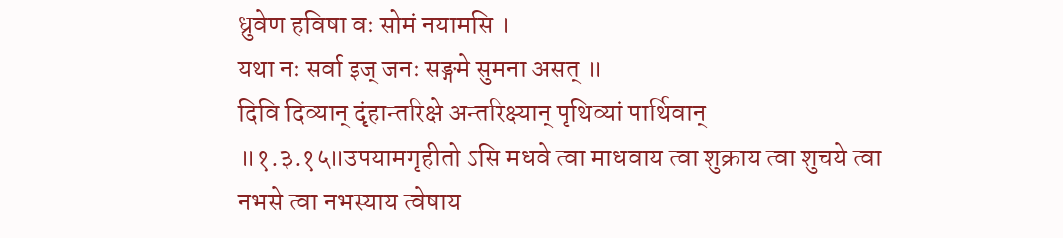ध्रुवेण हविषा वः सोमं नयामसि ।
यथा नः सर्वा इज् जनः सङ्गमे सुमना असत् ॥
दिवि दिव्यान् दृंहान्तरिक्षे अन्तरिक्ष्यान् पृथिव्यां पार्थिवान्
॥१.३.१५॥उपयामगृहीतो ऽसि मधवे त्वा माधवाय त्वा शुक्राय त्वा शुचये त्वा नभसे त्वा नभस्याय त्वेषाय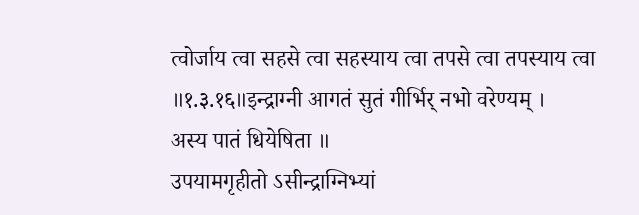त्वोर्जाय त्वा सहसे त्वा सहस्याय त्वा तपसे त्वा तपस्याय त्वा
॥१.३.१६॥इन्द्राग्नी आगतं सुतं गीर्भिर् नभो वरेण्यम् ।
अस्य पातं धियेषिता ॥
उपयामगृहीतो ऽसीन्द्राग्निभ्यां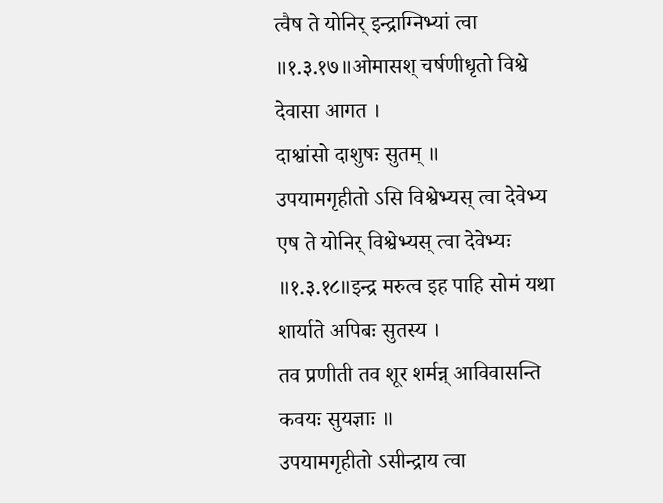त्वैष ते योनिर् इन्द्राग्निभ्यां त्वा
॥१.३.१७॥ओमासश् चर्षणीधृतो विश्वे देवासा आगत ।
दाश्वांसो दाशुषः सुतम् ॥
उपयामगृहीतो ऽसि विश्वेभ्यस् त्वा देवेभ्य एष ते योनिर् विश्वेभ्यस् त्वा देवेभ्यः
॥१.३.१८॥इन्द्र मरुत्व इह पाहि सोमं यथा शार्याते अपिबः सुतस्य ।
तव प्रणीती तव शूर शर्मन्न् आविवासन्ति कवयः सुयज्ञाः ॥
उपयामगृहीतो ऽसीन्द्राय त्वा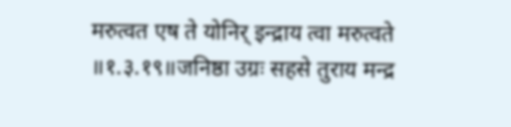मरुत्वत एष ते योनिर् इन्द्राय त्वा मरुत्वते
॥१.३.१९॥जनिष्ठा उग्रः सहसे तुराय मन्द्र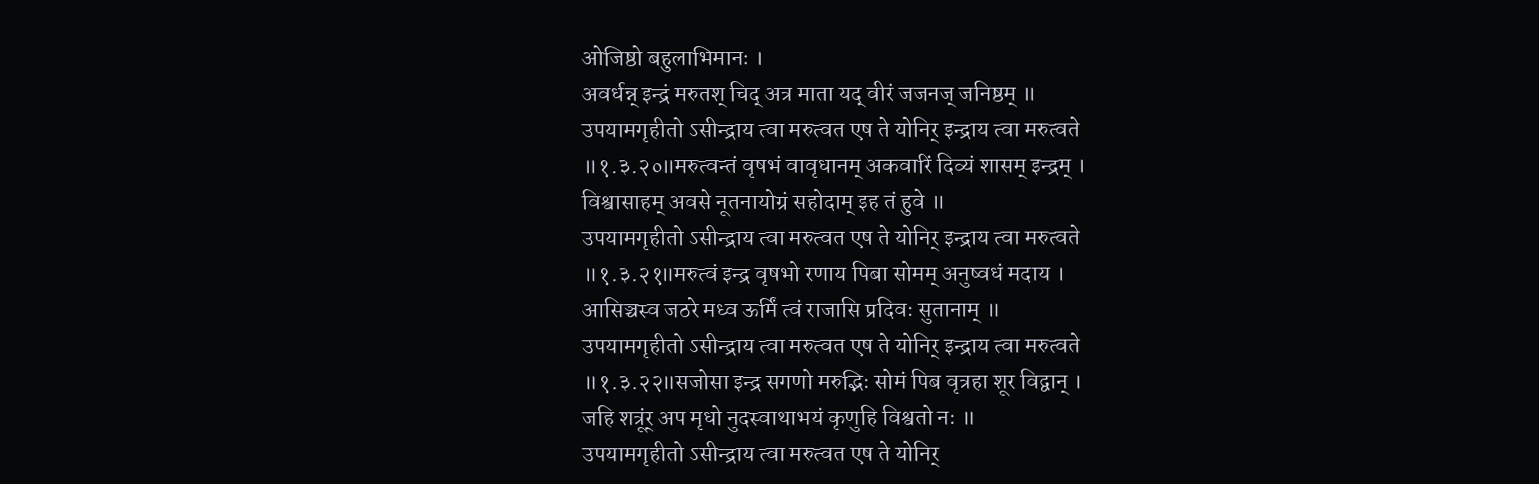ओजिष्ठो बहुलाभिमानः ।
अवर्धन्न् इन्द्रं मरुतश् चिद् अत्र माता यद् वीरं जजनज् जनिष्ठम् ॥
उपयामगृहीतो ऽसीन्द्राय त्वा मरुत्वत एष ते योनिर् इन्द्राय त्वा मरुत्वते
॥१.३.२०॥मरुत्वन्तं वृषभं वावृधानम् अकवारिं दिव्यं शासम् इन्द्रम् ।
विश्वासाहम् अवसे नूतनायोग्रं सहोदाम् इह तं हुवे ॥
उपयामगृहीतो ऽसीन्द्राय त्वा मरुत्वत एष ते योनिर् इन्द्राय त्वा मरुत्वते
॥१.३.२१॥मरुत्वं इन्द्र वृषभो रणाय पिबा सोमम् अनुष्वधं मदाय ।
आसिञ्चस्व जठरे मध्व ऊर्मिं त्वं राजासि प्रदिवः सुतानाम् ॥
उपयामगृहीतो ऽसीन्द्राय त्वा मरुत्वत एष ते योनिर् इन्द्राय त्वा मरुत्वते
॥१.३.२२॥सजोसा इन्द्र सगणो मरुद्भिः सोमं पिब वृत्रहा शूर विद्वान् ।
जहि शत्रूंर् अप मृधो नुदस्वाथाभयं कृणुहि विश्वतो नः ॥
उपयामगृहीतो ऽसीन्द्राय त्वा मरुत्वत एष ते योनिर्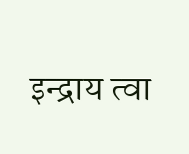इन्द्राय त्वा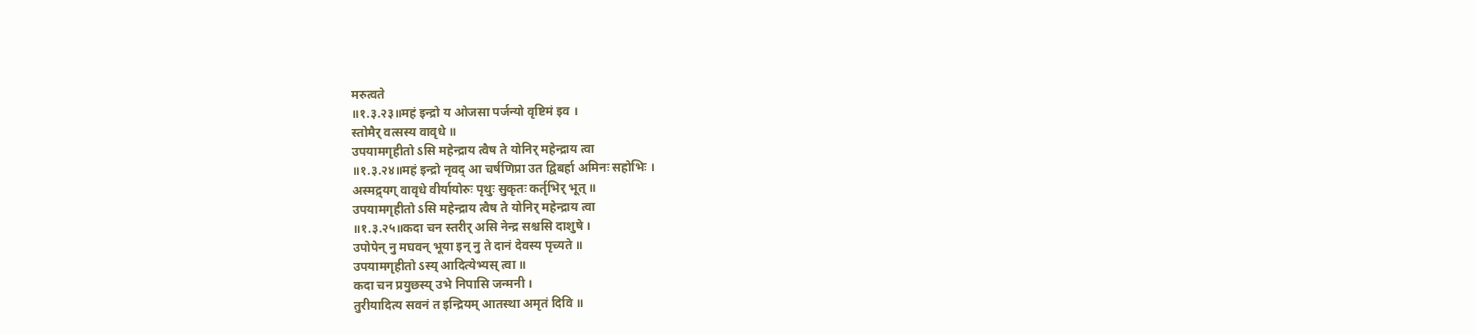मरुत्वते
॥१.३.२३॥महं इन्द्रो य ओजसा पर्जन्यो वृष्टिमं इव ।
स्तोमैर् वत्सस्य वावृधे ॥
उपयामगृहीतो ऽसि महेन्द्राय त्वैष ते योनिर् महेन्द्राय त्वा
॥१.३.२४॥महं इन्द्रो नृवद् आ चर्षणिप्रा उत द्विबर्हा अमिनः सहोभिः ।
अस्मद्र्यग् वावृधे वीर्यायोरुः पृथुः सुकृतः कर्तृभिर् भूत् ॥
उपयामगृहीतो ऽसि महेन्द्राय त्वैष ते योनिर् महेन्द्राय त्वा
॥१.३.२५॥कदा चन स्तरीर् असि नेन्द्र सश्चसि दाशुषे ।
उपोपेन् नु मघवन् भूया इन् नु ते दानं देवस्य पृच्यते ॥
उपयामगृहीतो ऽस्य् आदित्येभ्यस् त्वा ॥
कदा चन प्रयुछस्य् उभे निपासि जन्मनी ।
तुरीयादित्य सवनं त इन्द्रियम् आतस्था अमृतं दिवि ॥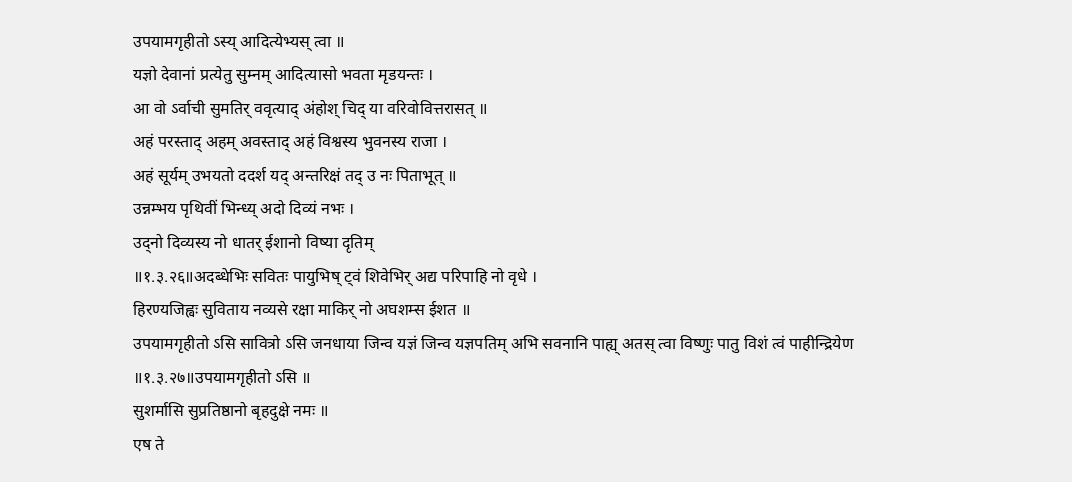उपयामगृहीतो ऽस्य् आदित्येभ्यस् त्वा ॥
यज्ञो देवानां प्रत्येतु सुम्नम् आदित्यासो भवता मृडयन्तः ।
आ वो ऽर्वाची सुमतिर् ववृत्याद् अंहोश् चिद् या वरिवोवित्तरासत् ॥
अहं परस्ताद् अहम् अवस्ताद् अहं विश्वस्य भुवनस्य राजा ।
अहं सूर्यम् उभयतो ददर्श यद् अन्तरिक्षं तद् उ नः पिताभूत् ॥
उन्नम्भय पृथिवीं भिन्ध्य् अदो दिव्यं नभः ।
उद्नो दिव्यस्य नो धातर् ईशानो विष्या दृतिम्
॥१.३.२६॥अदब्धेभिः सवितः पायुभिष् ट्वं शिवेभिर् अद्य परिपाहि नो वृधे ।
हिरण्यजिह्वः सुविताय नव्यसे रक्षा माकिर् नो अघशम्स ईशत ॥
उपयामगृहीतो ऽसि सावित्रो ऽसि जनधाया जिन्व यज्ञं जिन्व यज्ञपतिम् अभि सवनानि पाह्य् अतस् त्वा विष्णुः पातु विशं त्वं पाहीन्द्रियेण
॥१.३.२७॥उपयामगृहीतो ऽसि ॥
सुशर्मासि सुप्रतिष्ठानो बृहदुक्षे नमः ॥
एष ते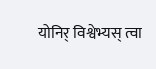योनिर् विश्वेभ्यस् त्वा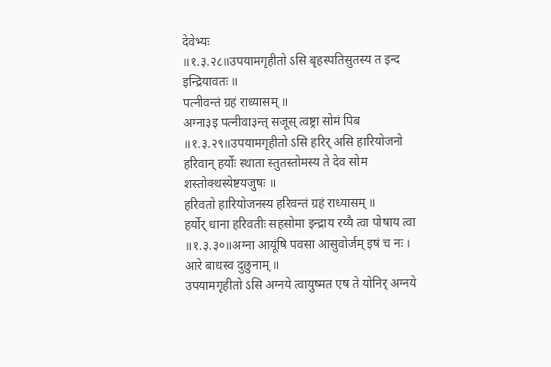देवेभ्यः
॥१.३.२८॥उपयामगृहीतो ऽसि बृहस्पतिसुतस्य त इन्द इन्द्रियावतः ॥
पत्नीवन्तं ग्रहं राध्यासम् ॥
अग्ना३इ पत्नीवा३न्त् सजूस् त्वष्ट्रा सोमं पिब
॥१.३.२९॥उपयामगृहीतो ऽसि हरिर् असि हारियोजनो हरिवान् हर्योः स्थाता स्तुतस्तोमस्य ते देव सोम शस्तोक्थस्येष्टयजुषः ॥
हरिवतो हारियोजनस्य हरिवन्तं ग्रहं राध्यासम् ॥
हर्योर् धाना हरिवतीः सहसोमा इन्द्राय रय्यै त्वा पोषाय त्वा
॥१.३.३०॥अग्ना आयूंषि पवसा आसुवोर्जम् इषं च नः ।
आरे बाधस्व दुछुनाम् ॥
उपयामगृहीतो ऽसि अग्नये त्वायुष्मत एष ते योनिर् अग्नये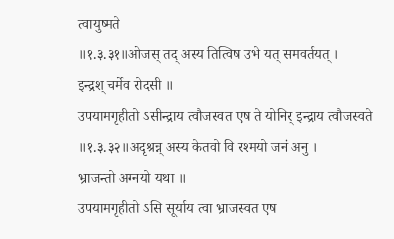त्वायुष्मते
॥१.३.३१॥ओजस् तद् अस्य तित्विष उभे यत् समवर्तयत् ।
इन्द्रश् चर्मेव रोदसी ॥
उपयामगृहीतो ऽसीन्द्राय त्वौजस्वत एष ते योनिर् इन्द्राय त्वौजस्वते
॥१.३.३२॥अदृश्रन्न् अस्य केतवो वि रश्मयो जनं अनु ।
भ्राजन्तो अग्नयो यथा ॥
उपयामगृहीतो ऽसि सूर्याय त्वा भ्राजस्वत एष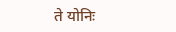ते योनिः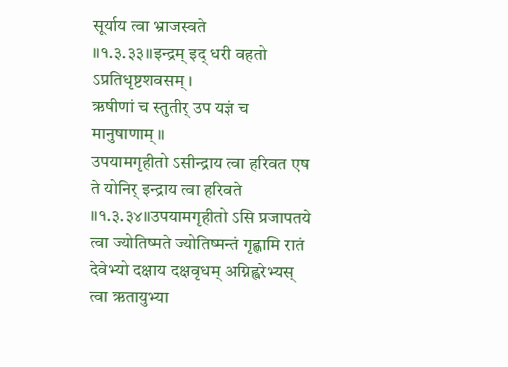सूर्याय त्वा भ्राजस्वते
॥१.३.३३॥इन्द्रम् इद् धरी वहतो ऽप्रतिधृष्टशवसम् ।
ऋषीणां च स्तुतीर् उप यज्ञं च मानुषाणाम् ॥
उपयामगृहीतो ऽसीन्द्राय त्वा हरिवत एष ते योनिर् इन्द्राय त्वा हरिवते
॥१.३.३४॥उपयामगृहीतो ऽसि प्रजापतये त्वा ज्योतिष्मते ज्योतिष्मन्तं गृह्णामि रातं देवेभ्यो दक्षाय दक्षवृधम् अग्निह्वरेभ्यस् त्वा ऋतायुभ्या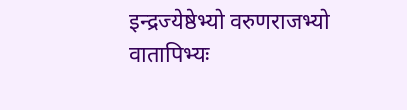इन्द्रज्येष्ठेभ्यो वरुणराजभ्यो वातापिभ्यः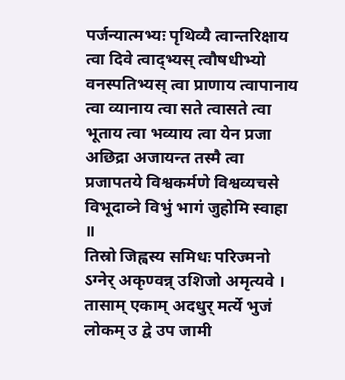पर्जन्यात्मभ्यः पृथिव्यै त्वान्तरिक्षाय त्वा दिवे त्वाद्भ्यस् त्वौषधीभ्यो वनस्पतिभ्यस् त्वा प्राणाय त्वापानाय त्वा व्यानाय त्वा सते त्वासते त्वा भूताय त्वा भव्याय त्वा येन प्रजा अछिद्रा अजायन्त तस्मै त्वा प्रजापतये विश्वकर्मणे विश्वव्यचसे विभूदाव्ने विभुं भागं जुहोमि स्वाहा ॥
तिस्रो जिह्वस्य समिधः परिज्मनो ऽग्नेर् अकृण्वन्न् उशिजो अमृत्यवे ।
तासाम् एकाम् अदधुर् मर्त्ये भुजं लोकम् उ द्वे उप जामी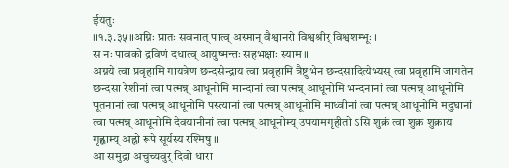ईयतुः
॥१.३.३५॥अग्निः प्रातः सवनात् पात्व् अस्मान् वैश्वानरो विश्वश्रीर् विश्वशम्भूः ।
स नः पावको द्रविणं दधात्व् आयुष्मन्तः सहभक्षाः स्याम ॥
अग्नये त्वा प्रवृहामि गायत्रेण छन्दसेन्द्राय त्वा प्रवृहामि त्रैष्टुभेन छन्दसादित्येभ्यस् त्वा प्रवृहामि जागतेन छन्दसा रेशीनां त्वा पत्मन्न् आधूनोमि मान्दानां त्वा पत्मन्न् आधूनोमि भन्दनानां त्वा पत्मन्न् आधूनोमि पूतनानां त्वा पत्मन्न् आधूनोमि पस्त्यानां त्वा पत्मन्न् आधूनोमि माध्वीनां त्वा पत्मन्न् आधूनोमि मदुघानां त्वा पत्मन्न् आधूनोमि देवयानीनां त्वा पत्मन्न् आधूनोम्य् उपयामगृहीतो ऽसि शुक्रं त्वा शुक्र शुक्राय गृह्णाम्य् अह्नो रूपे सूर्यस्य रश्मिषु ॥
आ समुद्रा अचुच्यवुर् दिवो धारा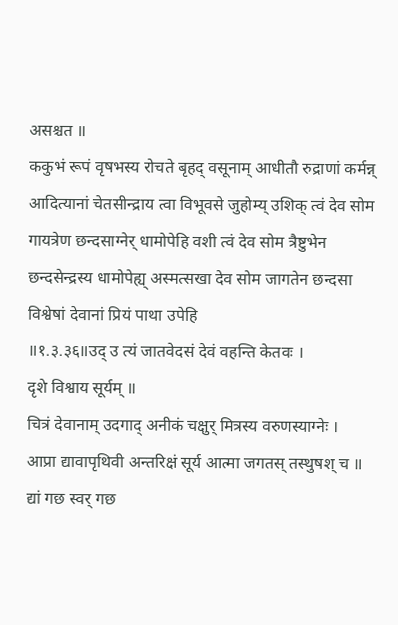असश्चत ॥
ककुभं रूपं वृषभस्य रोचते बृहद् वसूनाम् आधीतौ रुद्राणां कर्मन्न् आदित्यानां चेतसीन्द्राय त्वा विभूवसे जुहोम्य् उशिक् त्वं देव सोम गायत्रेण छन्दसाग्नेर् धामोपेहि वशी त्वं देव सोम त्रैष्टुभेन छन्दसेन्द्रस्य धामोपेह्य् अस्मत्सखा देव सोम जागतेन छन्दसा विश्वेषां देवानां प्रियं पाथा उपेहि
॥१.३.३६॥उद् उ त्यं जातवेदसं देवं वहन्ति केतवः ।
दृशे विश्वाय सूर्यम् ॥
चित्रं देवानाम् उदगाद् अनीकं चक्षुर् मित्रस्य वरुणस्याग्नेः ।
आप्रा द्यावापृथिवी अन्तरिक्षं सूर्य आत्मा जगतस् तस्थुषश् च ॥
द्यां गछ स्वर् गछ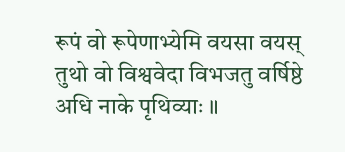रूपं वो रूपेणाभ्येमि वयसा वयस् तुथो वो विश्ववेदा विभजतु वर्षिष्ठे अधि नाके पृथिव्याः ॥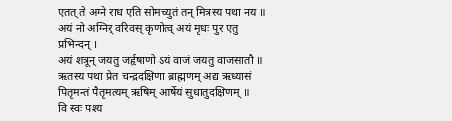एतत् ते अग्ने राध एति सोमच्युतं तन् मित्रस्य पथा नय ॥
अयं नो अग्निर् वरिवस् कृणोत्व् अयं मृधः पुर एतु प्रभिन्दन् ।
अयं शत्रून् जयतु जर्हृषाणो ऽयं वाजं जयतु वाजसातौ ॥
ऋतस्य पथा प्रेत चन्द्रदक्षिणा ब्राह्मणम् अद्य ऋध्यासं पितृमन्तं पैतृमत्यम् ऋषिम् आर्षेयं सुधातुदक्षिणम् ॥
वि स्वः पश्य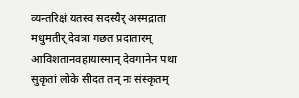व्यन्तरिक्षं यतस्व सदस्यैर् अस्मद्राता मधुमतीर् देवत्रा गछत प्रदातारम् आविशतानवहायास्मान् देवगानेन पथा सुकृतां लोके सीदत तन् नः संस्कृतम्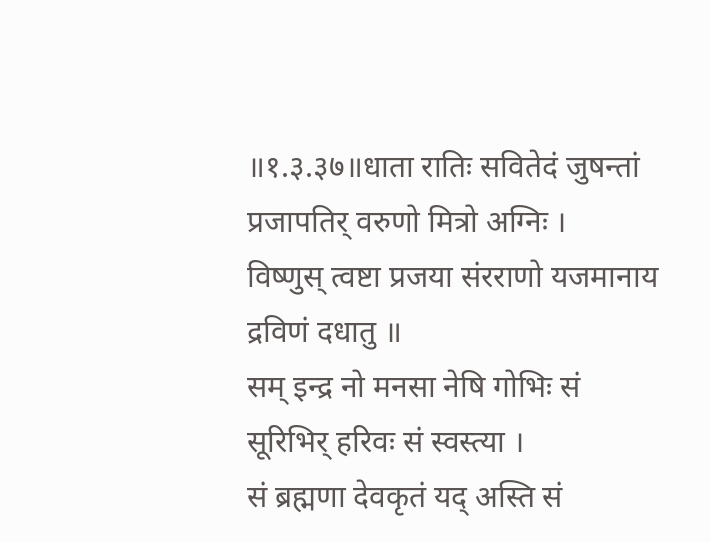॥१.३.३७॥धाता रातिः सवितेदं जुषन्तां प्रजापतिर् वरुणो मित्रो अग्निः ।
विष्णुस् त्वष्टा प्रजया संरराणो यजमानाय द्रविणं दधातु ॥
सम् इन्द्र नो मनसा नेषि गोभिः सं सूरिभिर् हरिवः सं स्वस्त्या ।
सं ब्रह्मणा देवकृतं यद् अस्ति सं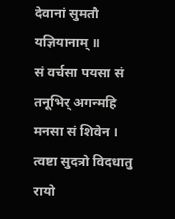देवानां सुमतौ यज्ञियानाम् ॥
सं वर्चसा पयसा सं तनूभिर् अगन्महि मनसा सं शिवेन ।
त्वष्टा सुदत्रो विदधातु रायो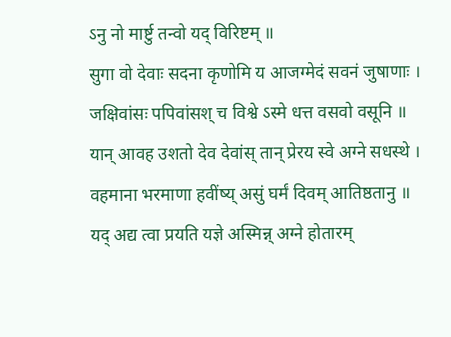ऽनु नो मार्ष्टु तन्वो यद् विरिष्टम् ॥
सुगा वो देवाः सदना कृणोमि य आजग्मेदं सवनं जुषाणाः ।
जक्षिवांसः पपिवांसश् च विश्वे ऽस्मे धत्त वसवो वसूनि ॥
यान् आवह उशतो देव देवांस् तान् प्रेरय स्वे अग्ने सधस्थे ।
वहमाना भरमाणा हवींष्य् असुं घर्मं दिवम् आतिष्ठतानु ॥
यद् अद्य त्वा प्रयति यज्ञे अस्मिन्न् अग्ने होतारम्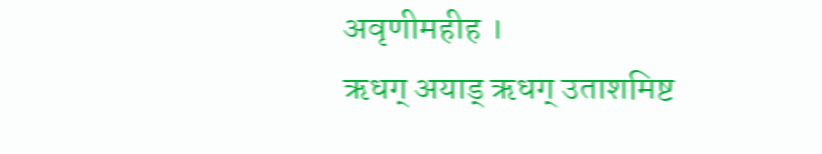अवृणीमहीह ।
ऋधग् अयाड् ऋधग् उताशमिष्ट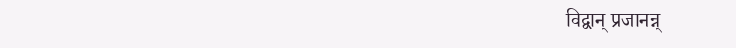विद्वान् प्रजानन्न्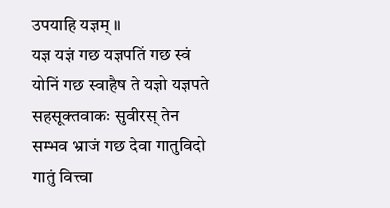उपयाहि यज्ञम् ॥
यज्ञ यज्ञं गछ यज्ञपतिं गछ स्वं योनिं गछ स्वाहैष ते यज्ञो यज्ञपते सहसूक्तवाकः सुवीरस् तेन सम्भव भ्राजं गछ देवा गातुविदो गातुं वित्त्वा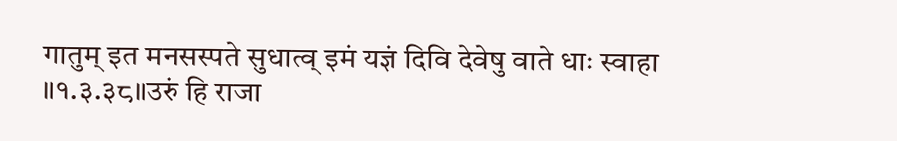गातुम् इत मनसस्पते सुधात्व् इमं यज्ञं दिवि देवेषु वाते धाः स्वाहा
॥१.३.३८॥उरुं हि राजा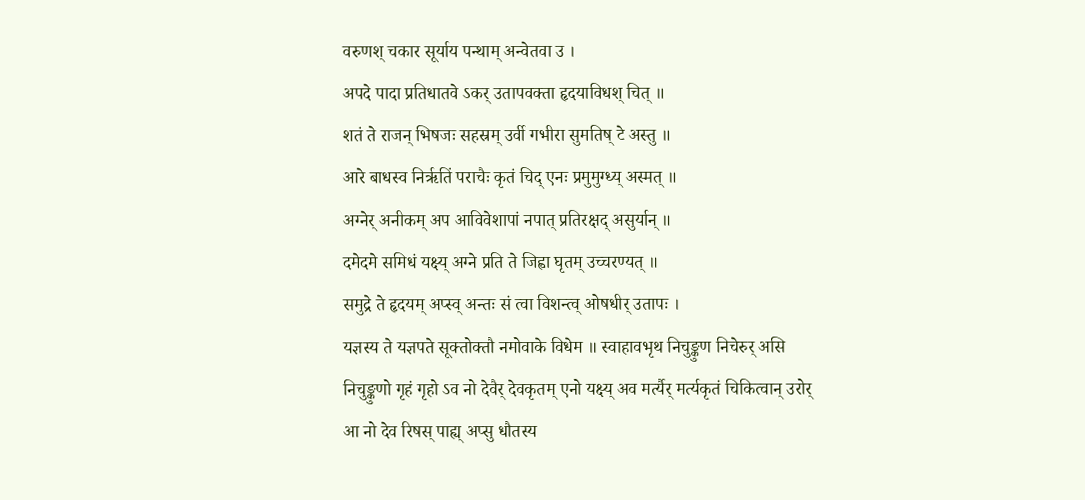वरुणश् चकार सूर्याय पन्थाम् अन्वेतवा उ ।
अपदे पादा प्रतिधातवे ऽकर् उतापवक्ता हृदयाविधश् चित् ॥
शतं ते राजन् भिषजः सहस्रम् उर्वी गभीरा सुमतिष् टे अस्तु ॥
आरे बाधस्व निरृतिं पराचैः कृतं चिद् एनः प्रमुमुग्ध्य् अस्मत् ॥
अग्नेर् अनीकम् अप आविवेशापां नपात् प्रतिरक्षद् असुर्यान् ॥
दमेदमे समिधं यक्ष्य् अग्ने प्रति ते जिह्वा घृतम् उच्चरण्यत् ॥
समुद्रे ते हृदयम् अप्स्व् अन्तः सं त्वा विशन्त्व् ओषधीर् उतापः ।
यज्ञस्य ते यज्ञपते सूक्तोक्तौ नमोवाके विधेम ॥ स्वाहावभृथ निचुङ्कुण निचेरुर् असि निचुङ्कुणो गृहं गृहो ऽव नो देवैर् देवकृतम् एनो यक्ष्य् अव मर्त्यैर् मर्त्यकृतं चिकित्वान् उरोर् आ नो देव रिषस् पाह्य् अप्सु धौतस्य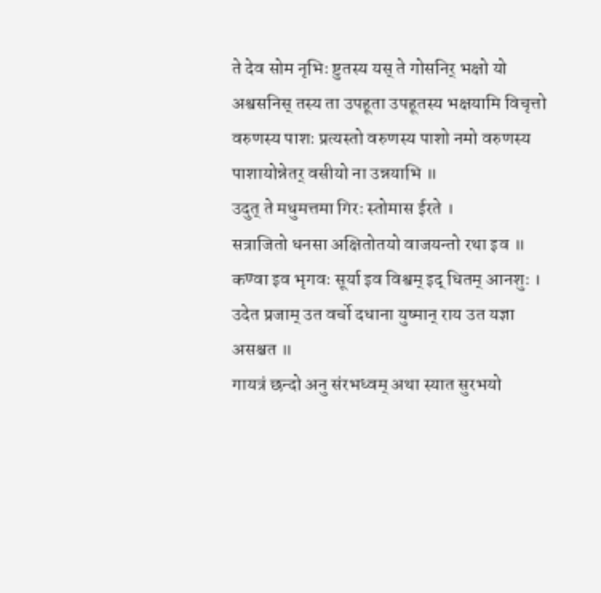ते देव सोम नृभिः ष्टुतस्य यस् ते गोसनिर् भक्षो यो अश्वसनिस् तस्य ता उपहूता उपहूतस्य भक्षयामि विचृत्तो वरुणस्य पाशः प्रत्यस्तो वरुणस्य पाशो नमो वरुणस्य पाशायोन्नेतर् वसीयो ना उन्नयाभि ॥
उदुत् ते मधुमत्तमा गिरः स्तोमास ईरते ।
सत्राजितो धनसा अक्षितोतयो वाजयन्तो रथा इव ॥
कण्वा इव भृगवः सूर्या इव विश्वम् इद् धितम् आनशुः ।
उदेत प्रजाम् उत वर्चो दधाना युष्मान् राय उत यज्ञा असश्चत ॥
गायत्रं छन्दो अनु संरभध्वम् अथा स्यात सुरभयो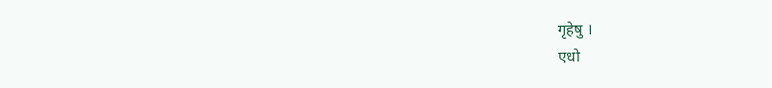गृहेषु ।
एधो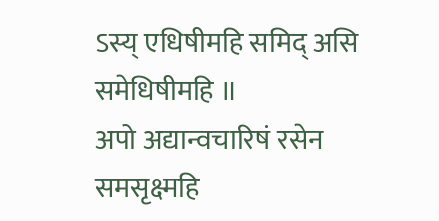ऽस्य् एधिषीमहि समिद् असि समेधिषीमहि ॥
अपो अद्यान्वचारिषं रसेन समसृक्ष्महि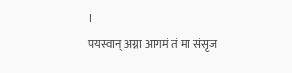।
पयस्वान् अग्ना आगमं तं मा संसृज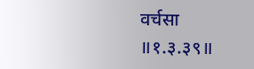वर्चसा
॥१.३.३९॥